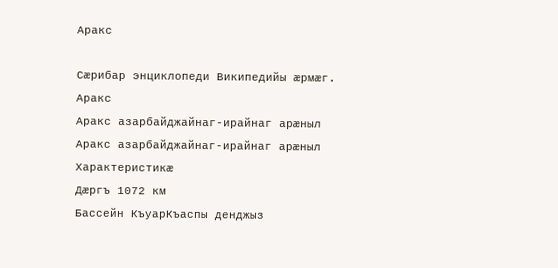Аракс

Сæрибар энциклопеди Википедийы æрмæг.
Аракс
Аракс азарбайджайнаг-ирайнаг арæныл
Аракс азарбайджайнаг-ирайнаг арæныл
Характеристикæ
Дæргъ 1072 км
Бассейн КъуарКъаспы денджыз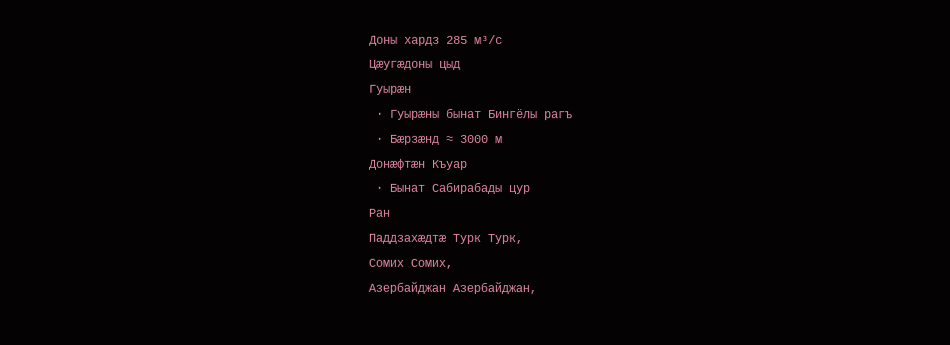Доны хардз 285 м³/с
Цæугæдоны цыд
Гуырæн
 · Гуырæны бынат Бингёлы рагъ
 · Бæрзæнд ≈ 3000 м
Донæфтæн Къуар
 · Бынат Сабирабады цур
Ран
Паддзахæдтæ Турк Турк,
Сомих Сомих,
Азербайджан Азербайджан,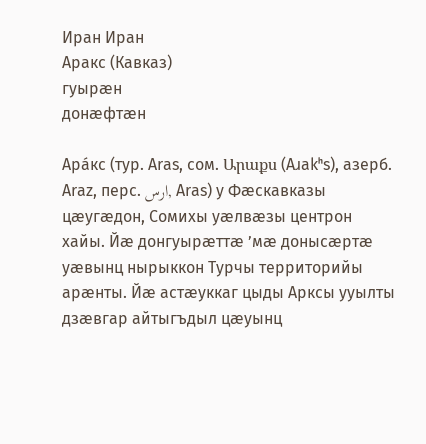Иран Иран
Аракс (Кавказ)
гуырæн
донæфтæн

Ара́кс (тур. Aras, сом. Արաքս (Aɹakʰs), азерб. Araz, перс. ارس, Aras) у Фæскавказы цæугæдон, Сомихы уæлвæзы центрон хайы. Йæ донгуырæттæ ’мæ донысæртæ уæвынц нырыккон Турчы территорийы арæнты. Йæ астæуккаг цыды Арксы ууылты дзæвгар айтыгъдыл цæуынц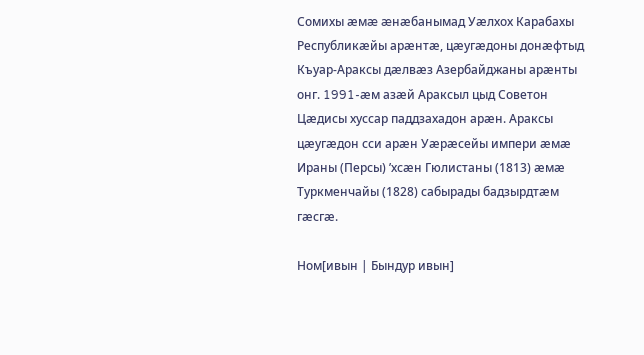Сомихы æмæ æнæбанымад Уæлхох Карабахы Республикæйы арæнтæ, цæугæдоны донæфтыд Къуар-Араксы дæлвæз Азербайджаны арæнты онг. 1991-æм азæй Араксыл цыд Советон Цæдисы хуссар паддзахадон арæн. Араксы цæугæдон сси арæн Уæрæсейы импери æмæ Ираны (Персы) ’хсæн Гюлистаны (1813) æмæ Туркменчайы (1828) сабырады бадзырдтæм гæсгæ.

Ном[ивын | Бындур ивын]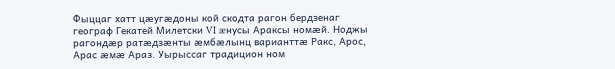Фыццаг хатт цæугæдоны кой скодта рагон бердзенаг географ Гекатей Милетски VI æнусы Араксы номæй. Ноджы рагондæр ратæдзæнты æмбæлынц варианттæ Ракс, Арос, Арас æмæ Араз. Уырыссаг традицион ном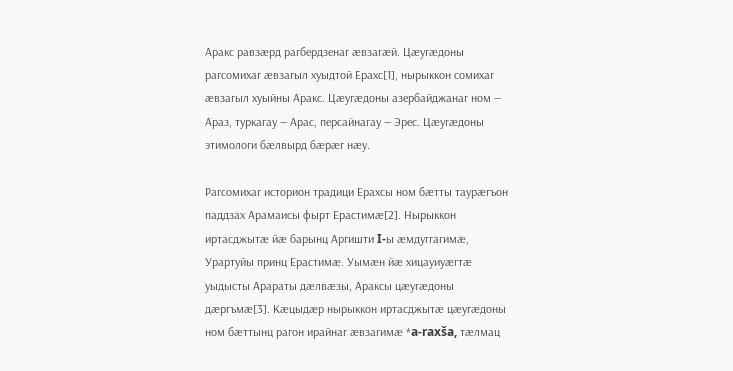Аракс равзæрд рагбердзенаг æвзагæй. Цæугæдоны рагсомихаг æвзагыл хуыдтой Ерахс[1], нырыккон сомихаг æвзагыл хуыйны Аракс. Цæугæдоны азербайджанаг ном — Араз, туркагау — Арас, персайнагау — Эрес. Цæугæдоны этимологи бæлвырд бæрæг нæу.

Рагсомихаг историон традици Ерахсы ном бæтты таурæгъон паддзах Арамаисы фырт Ерастимæ[2]. Нырыккон иртасджытæ йæ барынц Аргишти I-ы æмдуггагимæ, Урартуйы принц Ерастимæ. Уымæн йæ хицауиуæгтæ уыдысты Арараты дæлвæзы, Араксы цæугæдоны дæргъмæ[3]. Кæцыдæр нырыккон иртасджытæ цæугæдоны ном бæттынц рагон ирайнаг æвзагимæ *a-raxša, тæлмац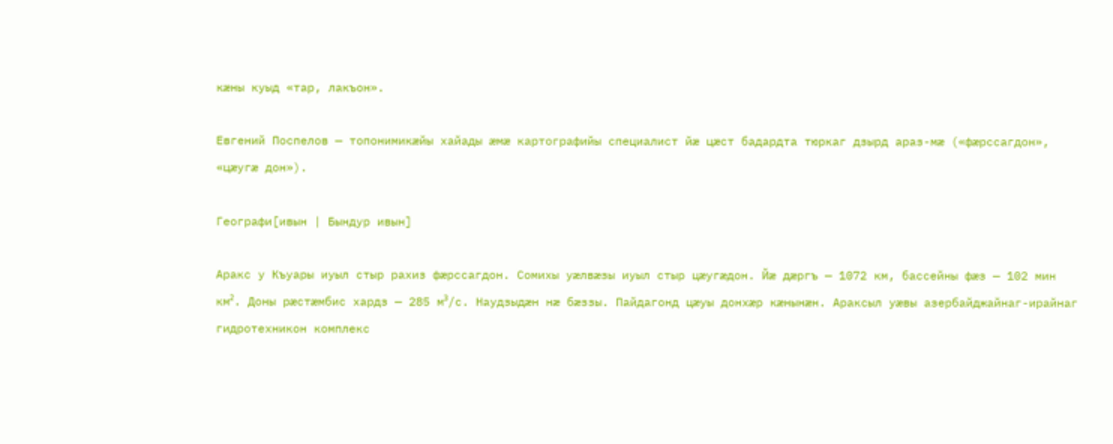кæны куыд «тар, лакъон».

Евгений Поспелов — топонимикæйы хайады æмæ картографийы специалист йæ цæст бадардта тюркаг дзырд араз-мæ («фæрссагдон», «цæугæ дон»).

Географи[ивын | Бындур ивын]

Аракс у Къуары иуыл стыр рахиз фæрссагдон. Сомихы уæлвæзы иуыл стыр цæугæдон. Йæ дæргъ — 1072 км, бассейны фæз — 102 мин км². Доны рæстæмбис хардз — 285 м³/с. Наудзыдæн нæ бæззы. Пайдагонд цæуы донхæр кæнынæн. Араксыл уæвы азербайджайнаг-ирайнаг гидротехникон комплекс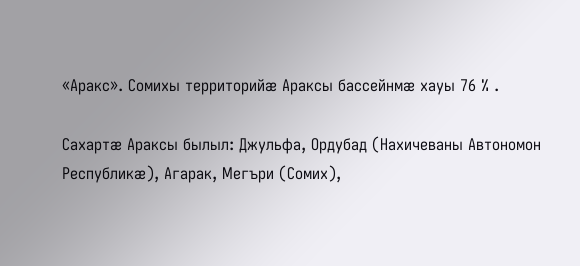«Аракс». Сомихы территорийæ Араксы бассейнмæ хауы 76 % .

Сахартæ Араксы былыл: Джульфа, Ордубад (Нахичеваны Автономон Республикæ), Агарак, Мегъри (Сомих),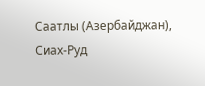Саатлы (Азербайджан), Сиах-Руд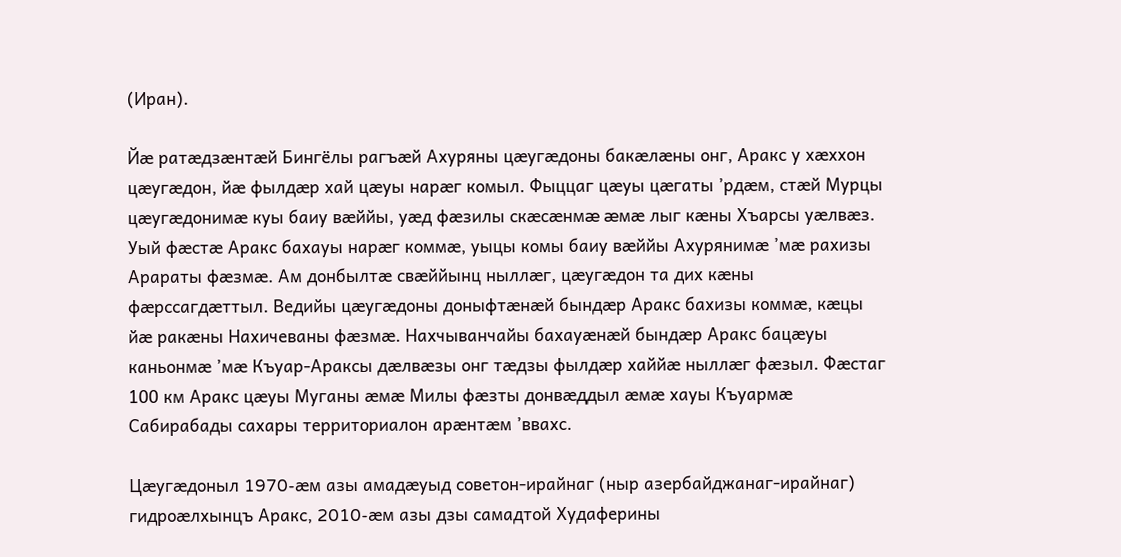(Иран).

Йæ ратæдзæнтæй Бингёлы рагъæй Ахуряны цæугæдоны бакæлæны онг, Аракс у хæххон цæугæдон, йæ фылдæр хай цæуы нарæг комыл. Фыццаг цæуы цæгаты ’рдæм, стæй Мурцы цæугæдонимæ куы баиу вæййы, уæд фæзилы скæсæнмæ æмæ лыг кæны Хъарсы уæлвæз. Уый фæстæ Аракс бахауы нарæг коммæ, уыцы комы баиу вæййы Ахурянимæ ’мæ рахизы Арараты фæзмæ. Ам донбылтæ свæййынц ныллæг, цæугæдон та дих кæны фæрссагдæттыл. Ведийы цæугæдоны доныфтæнæй бындæр Аракс бахизы коммæ, кæцы йæ ракæны Нахичеваны фæзмæ. Нахчыванчайы бахауæнæй бындæр Аракс бацæуы каньонмæ ’мæ Къуар-Араксы дæлвæзы онг тæдзы фылдæр хаййæ ныллæг фæзыл. Фæстаг 100 км Аракс цæуы Муганы æмæ Милы фæзты донвæддыл æмæ хауы Къуармæ Сабирабады сахары территориалон арæнтæм ’ввахс.

Цæугæдоныл 1970-æм азы амадæуыд советон-ирайнаг (ныр азербайджанаг-ирайнаг) гидроæлхынцъ Аракс, 2010-æм азы дзы самадтой Худаферины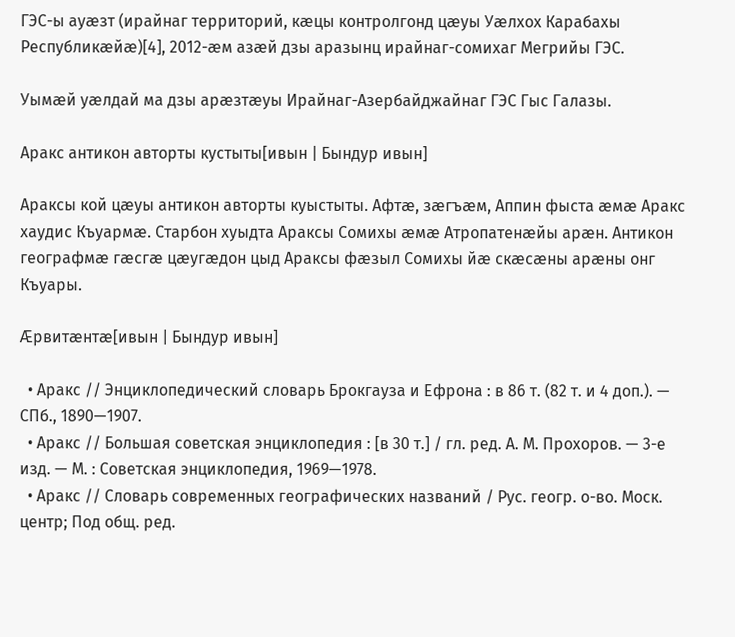ГЭС-ы ауæзт (ирайнаг территорий, кæцы контролгонд цæуы Уæлхох Карабахы Республикæйæ)[4], 2012-æм азæй дзы аразынц ирайнаг-сомихаг Мегрийы ГЭС.

Уымæй уæлдай ма дзы арæзтæуы Ирайнаг-Азербайджайнаг ГЭС Гыс Галазы.

Аракс антикон авторты кустыты[ивын | Бындур ивын]

Араксы кой цæуы антикон авторты куыстыты. Афтæ, зæгъæм, Аппин фыста æмæ Аракс хаудис Къуармæ. Старбон хуыдта Араксы Сомихы æмæ Атропатенæйы арæн. Антикон географмæ гæсгæ цæугæдон цыд Араксы фæзыл Сомихы йæ скæсæны арæны онг Къуары.

Æрвитæнтæ[ивын | Бындур ивын]

  • Аракс // Энциклопедический словарь Брокгауза и Ефрона : в 86 т. (82 т. и 4 доп.). — СПб., 1890—1907.
  • Аракс // Большая советская энциклопедия : [в 30 т.] / гл. ред. А. М. Прохоров. — 3-е изд. — М. : Советская энциклопедия, 1969—1978.
  • Аракс // Словарь современных географических названий / Рус. геогр. о-во. Моск. центр; Под общ. ред.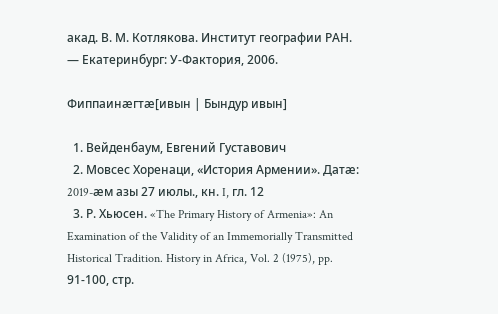акад. В. М. Котлякова. Институт географии РАН. — Екатеринбург: У-Фактория, 2006.

Фиппаинæгтæ[ивын | Бындур ивын]

  1. Вейденбаум, Евгений Густавович
  2. Мовсес Хоренаци, «История Армении». Датæ: 2019-æм азы 27 июлы., кн. I, гл. 12
  3. Р. Хьюсен. «The Primary History of Armenia»: An Examination of the Validity of an Immemorially Transmitted Historical Tradition. History in Africa, Vol. 2 (1975), pp. 91-100, стр.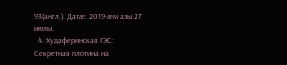93(англ.). Датæ: 2019-æм азы 27 июлы.
  4. Худаферинская ГЭС: Секретная плотина на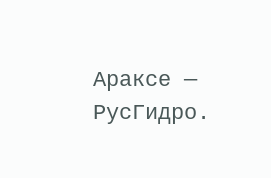Араксе — РусГидро.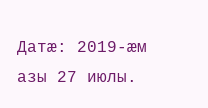Датæ: 2019-æм азы 27 июлы.